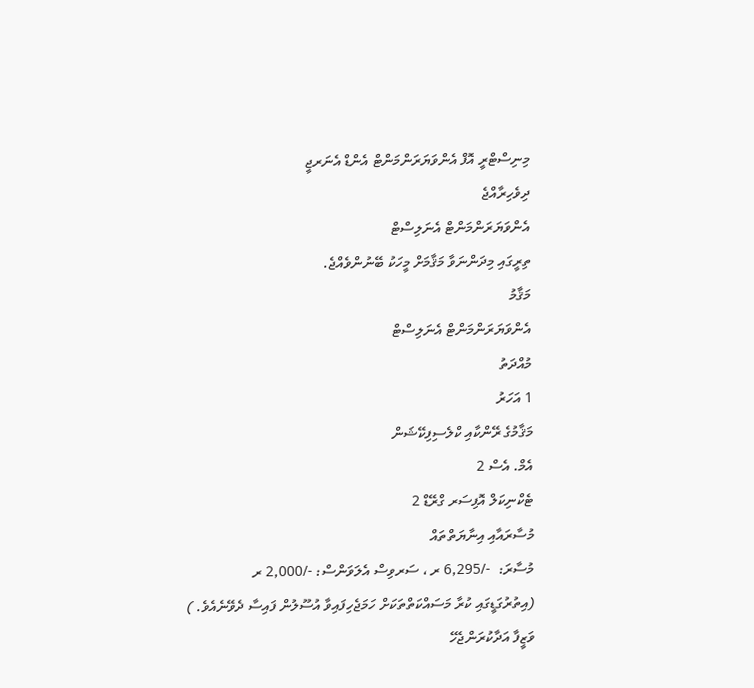މިނިސްޓްރީ އޮފް އެންވަޔަރަންމަންޓް އެންޑް އެނަރޖީ
ދިވެހިރާއްޖެ
އެންވަޔަރަންމަންޓް އެނަލިސްޓް
ތިރީގައި މިދަންނަވާ މަޤާމަށް މީހަކު ބޭނުންވެއްޖެ.
މަޤާމު
އެންވަޔަރަންމަންޓް އެނަލިސްޓް
މުއްދަތު
1 އަހަރު
މަޤާމުގެ ރޭންކާއި ކްލެސިފިކޭޝަން
އެމް. އެސް 2
ޓެކްނިކަލް އޮފިސަރ ގްރޭޑް 2
މުސާރައާއި އިނާޔަތްތައް
މުސާރަ:  -/6,295 ރ ، ސަރވިސް އެލަވަންސް: -/2,000 ރ
(އިތުރުގަޑީގައި ކުރާ މަސައްކަތްތަކަށް ހަމަޖެހިފައިވާ އުސޫލުން ފައިސާ ދެވޭނެއެވެ. )
ވަޒީފާ އަދާކުރަންޖެހޭ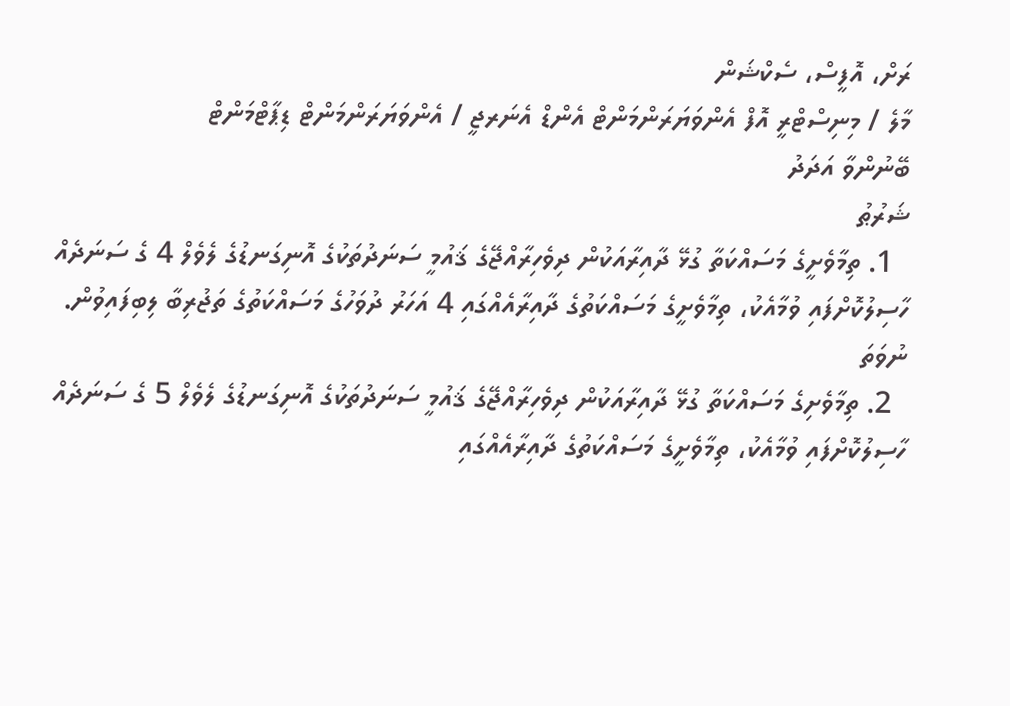ރަށް، އޮފީސް، ސެކްޝަން
މާލެ / މިނިސްޓްރީ އޮފް އެންވަޔަރަންމަންޓް އެންޑް އެނަރޖީ / އެންވަޔަރަންމަންޓް ޑިޕާޓްމަންޓް
ބޭނުންވާ އަދަދު
ޝަރުޠު
  1. ތިމާވެށީގެ މަސައްކަތާ ގުޅޭ ދާއިރާއަކުން ދިވެހިރާއްޖޭގެ ޤައުމީ ސަނަދުތަކުގެ އޮނިގަނޑުގެ ލެވެލް 4 ގެ ސަނަދެއް ހާސިލުކޮށްފައި ވުމާއެކު، ތިމާވެށީގެ މަސައްކަތުގެ ދާއިރާއެއްގައި 4 އަހަރު ދުވަހުގެ މަސައްކަތުގެ ތަޖުރިބާ ލިބިފައިވުން. ނުވަތަ
  2. ތިމާވެށިގެ މަސައްކަތާ ގުޅޭ ދާއިރާއަކުން ދިވެހިރާއްޖޭގެ ޤައުމީ ސަނަދުތަކުގެ އޮނިގަނޑުގެ ލެވެލް 5 ގެ ސަނަދެއް ހާސިލުކޮށްފައި ވުމާއެކު، ތިމާވެށީގެ މަސައްކަތުގެ ދާއިރާއެއްގައި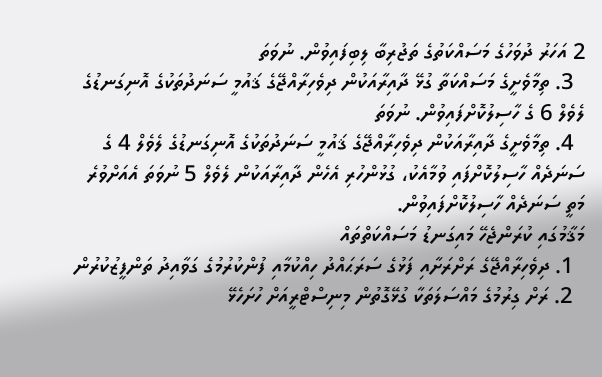2 އަހަރު ދުވަހުގެ މަސައްކަތުގެ ތަޖުރިބާ ލިބިފައިވުން. ނުވަތަ
  3. ތިމާވެށީގެ މަސައްކަތާ ގުޅޭ ދާއިރާއަކުން ދިވެހިރާއްޖޭގެ ޤައުމީ ސަނަދުތަކުގެ އޮނިގަނޑުގެ ލެވެލް 6 ގެ ހާސިލުކޮށްފައިވުން. ނުވަތަ
  4. ތިމާވެށީގެ ދާއިރާއަކުން ދިވެހިރާއްޖޭގެ ޤައުމީ ސަނަދުތަކުގެ އޮނިގަނޑުގެ ލެވެލް 4 ގެ ސަނަދެއް ހާސިލުކޮށްފައި ވުމާއެކު، ގުޅުންހުރި އެހެން ދާއިރާއަކުން ލެވެލް 5 ނުވަތަ އެއަށްވުރެ މަތީ ސަނަދެއް ހާސިލުކޮށްފައިވުން.
މަޤާމުގައި ކުރަންޖެހޭ މައިގަނޑު މަސައްކަތްތައް
  1. ދިވެހިރާއްޖޭގެ ރަށްރަށާއި ފަޅުގެ ސަރަޙައްދު ހިއްކުމާއި ފުންކުރުމުގެ ގަވާއިދު ތަންފީޒުކުރުން
  2. ރަށް ގިރުމުގެ މައްސަލަތަކާ ގުޅޭގޮތުން މިނިސްޓްރީއަށް ހުށަހެޅޭ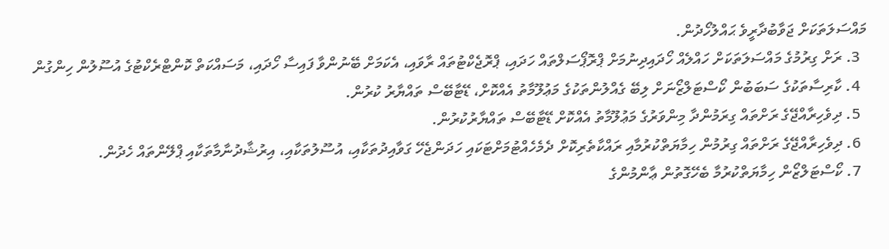މައްސަލަތަކަށް ޖަވާބުދާރީވެ ޙައްލުހޯދުން.
  3. ރަށް ގިރުމުގެ މައްސަލަތަކަށް ހައްލެއް ހޯދައިދިނުމަށް ޕްރޮޕޯސަލްތައް ހަދައި، ޕްރޮޖެކްޓުތައް ރާވައި، އެކަމަށް ބޭނުންވާ ފައިސާ ހޯދައި، މަސައްކަތް ކޮންޓްރެކްޓުގެ އުސޫލުން ހިންގުން
  4. ކާރިސާތަކުގެ ސަބަބުން ކޯސްޓަލްޒޯނަށް ލިބޭ ގެއްލުންތަކުގެ މަޢުލޫމާތު އެއްކޮށް، ޑޭޓާބޭސް ތައްޔާރު ކުރުން.
  5. ދިވެހިރާއްޖޭގެ ރަށްތައް ގިރަމުންދާ މިންވަރުގެ މަޢުލޫމާތު އެއްކޮށް ޑޭޓާބޭސް ތައްޔާރުކުރުން.
  6. ދިވެހިރާއްޖޭގެ ރަށްތައް ގިރުމުން ހިމާޔަތްކުރުމާއި ރައްކާތެރިކޮށް ދެމެހެއްޓުމަށްޓަކައި ހަދަންޖެހޭ ގަވާއިދުތަކާއި، އުސޫލުތަކާއި، އިރުޝާދުނާމާތަކާއި ޕްލޭންތައް ހެދުން.
  7. ކޯސްޓަލްޒޯން ހިމާޔަތްކުރުމާ ބެހޭގޮތުން ޢާންމުންގެ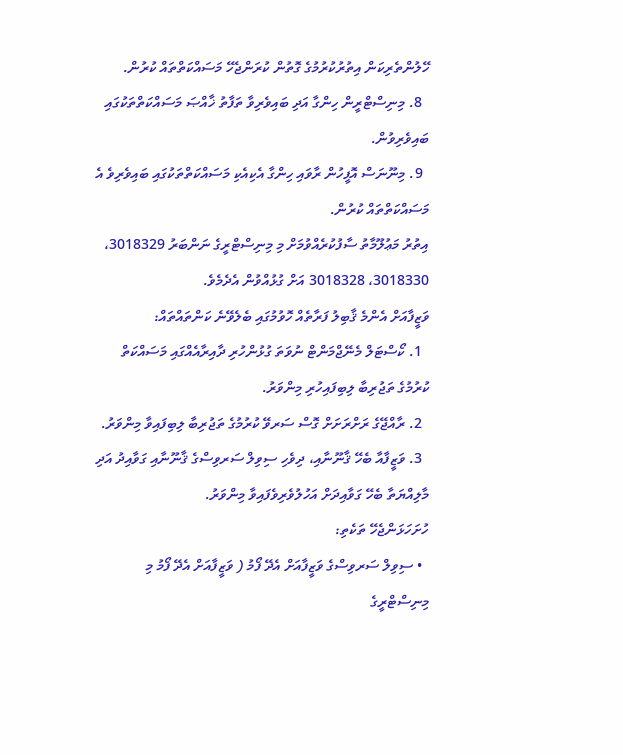ހޭލުންތެރިކަން އިތުރުކުރުމުގެ ގޮތުން ކުރަންޖެހޭ މަސައްކަތްތައް ކުރުން.
  8. މިނިސްޓްރީން ހިންގާ އަދި ބައިވެރިވާ ތަފާތު ޚާއްޞަ މަސައްކަތްތަކުގައި ބައިވެރިވުން.
  9. މިނޫނަސް އޮފީހުން ރާވައި ހިންގާ އެކިއެކި މަސައްކަތްތަކުގައި ބައިވެރިވެ އެ މަސައްކަތްތައް ކުރުން.
އިތުރު މަޢުލޫމާތު ސާފުކުރެއްވުމަށް މި މިނިސްޓްރީގެ ނަންބަރު 3018329، 3018330، 3018328 އަށް ގުޅުއްވުން އެދެމެވެ.
ވަޒީފާއަށް އެންމެ ޤާބިލު ފަރާތެއް ހޮވުމުގައި ބެލެވޭނެ ކަންތައްތައް:
  1. ކޯސްޓަލް މެނޭޖްމަންޓް ނުވަތަ ގުޅުންހުރި ދާއިރާއެއްގައި މަސައްކަތް ކުރުމުގެ ތަޖުރިބާ ލިބިފައިހުރި މިންވަރު.
  2. ރާއްޖޭގެ ރަށްރަށަށް ގޮސް ސަރވޭ ކުރުމުގެ ތަޖުރިބާ ލިބިފައިވާ މިންވަރު.
  3. ވަޒީފާއާ ބެހޭ ޤާނޫނާއި، ދިވެހި ސިވިލް ސަރވިސްގެ ޤާނޫނާއި ގަވާއިދު އަދި މާލިއްޔަތާ ބެހޭ ގަވާއިދަށް އަހުލުވެރިވެފައިވާ މިންވަރު.
ހުށަހަޅަންޖެހޭ ތަކެތި:
  • ސިވިލް ސަރވިސްގެ ވަޒީފާއަށް އެދޭ ފޯމު ( ވަޒީފާއަށް އެދޭ ފޯމު މި މިނިސްޓްރީގެ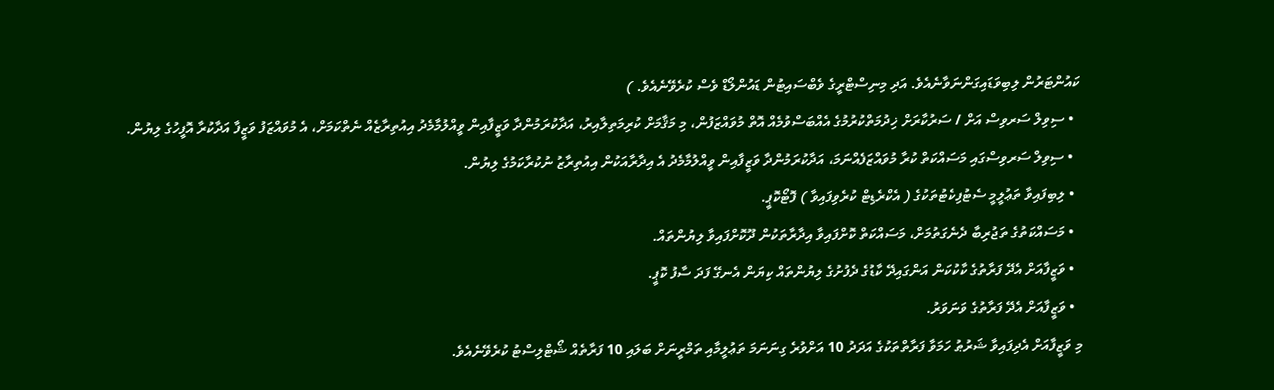ކައުންޓަރުން ލިބިވަޑައިގަންނަވާނެއެވެ. އަދި މިނިސްޓްރީގެ ވެބްސައިޓުން ޑައުންލޯޑް ވެސް ކުރެވޭނެއެވެ. )
  • ސިވިލް ސަރވިސް އަށް / ސަރުކާރަށް ޚިދުމަތްކުރުމުގެ އެއްބަސްވުމެއް އޮތް މުވައްޒަފުން، މި މަޤާމަށް ކުރިމަތިލާއިރު، އަދާކުރަމުންދާ ވަޒީފާއިން ވީއްލުމާމެދު އިއުތިރާޒެއް ނެތްކަމަށް، އެ މުވައްޒަފު ވަޒީފާ އަދާކުރާ އޮފީހުގެ ލިޔުން.
  • ސިވިލް ސަރވިސްގައި މަސައްކަތް ކުރާ މުވައްޒަފެއްނަމަ، އަދާކުރަމުންދާ ވަޒީފާއިން ވީއްލުމާމެދު އެ އިދާރާއަކުން އިއުތިރާޒު ނުކުރާކަމުގެ ލިޔުން.
  • ލިބިފައިވާ ތަޢުލީމީ ސެޓުފިކެޓުތަކުގެ ( އެކްރެޑިޓް ކުރެވިފައިވާ ) ފޮޓޯކޮޕީ.
  • މަސައްކަތުގެ ތަޖުރިބާ ދެނެގަތުމަށް، މަސައްކަތް ކޮށްފައިވާ އިދާރާތަކުން ދޫކޮށްފައިވާ ލިޔުންތައް.
  • ވަޒީފާއަށް އެދޭ ފަރާތުގެ ކާކުކަން އަންގައިދޭ ކާޑުގެ ދެފުށުގެ ލިޔުންތައް ކިޔަން އެނގޭ ފަދަ ސާފު ކޮޕީ.
  • ވަޒީފާއަށް އެދޭ ފަރާތުގެ ވަނަވަރު.
މި ވަޒީފާއަށް އެދިފައިވާ ޝަރުޠު ހަމަވާ ފަރާތްތަކުގެ އަދަދު 10 އަށްވުރެ ގިނަނަމަ ތަޢުލީމާއި ތަމްރީނަށް ބަލައި 10 ފަރާތެއް ޝޯޓްލިސްޓު ކުރެވޭނެއެވެ.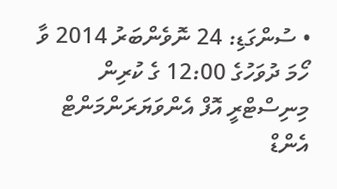• ސުންގަޑި: 24 ނޮވެންބަރު 2014 ވާ ހޯމަ ދުވަހުގެ 12:00 ގެ ކުރިން މިނިސްޓްރީ އޮފް އެންވަޔަރަންމަންޓް އެންޑް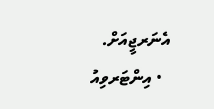އެނަރޖީއަށް.
  • އިންޓަރވިއު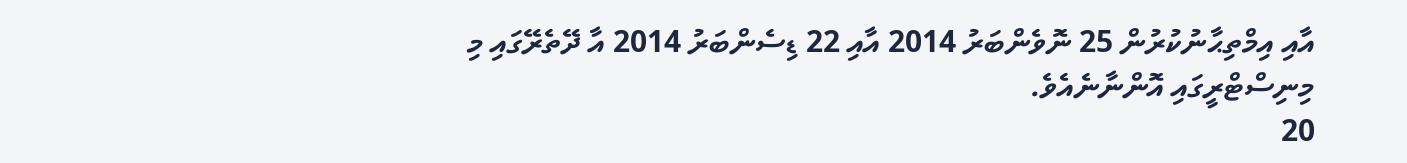އާއި އިމްތިޙާނުކުރުން 25 ނޮވެންބަރު 2014 އާއި 22 ޑިސެންބަރު 2014 އާ ދޭތެރޭގައި މި މިނިސްޓްރީގައި އޮންނާނެއެވެ.
20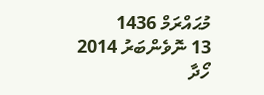މުޙައްރަމް 1436
13 ނޮވެންބަރު 2014
ހޯދާ